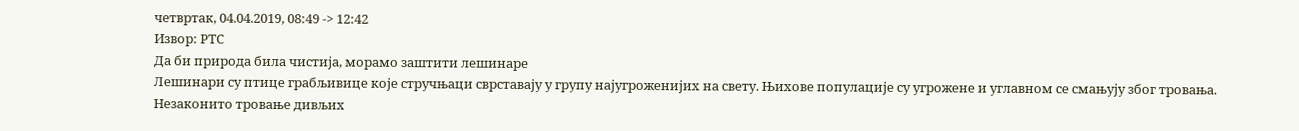четвртак, 04.04.2019, 08:49 -> 12:42
Извор: РТС
Да би природа била чистија, морамо заштити лешинаре
Лешинари су птице грабљивице које стручњаци сврставају у групу најугроженијих на свету. Њихове популације су угрожене и углавном се смањују због тровања. Незаконито тровање дивљих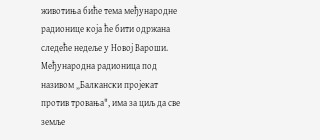животиња биће тема међународне радионице која ће бити одржана следеће недеље у Новој Вароши.
Међународна радионица под називом „Балкански пројекат против тровања", има за циљ да све земље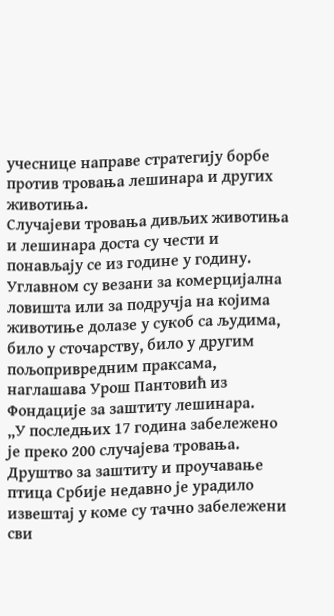учеснице направе стратегију борбе против тровања лешинара и других животиња.
Случајеви тровања дивљих животиња и лешинара доста су чести и понављају се из године у годину. Углавном су везани за комерцијална ловишта или за подручја на којима животиње долазе у сукоб са људима, било у сточарству, било у другим пољопривредним праксама, наглашава Урош Пантовић из Фондације за заштиту лешинара.
„У последњих 17 година забележено је преко 200 случајева тровања. Друштво за заштиту и проучавање птица Србије недавно је урадило извештај у коме су тачно забележени сви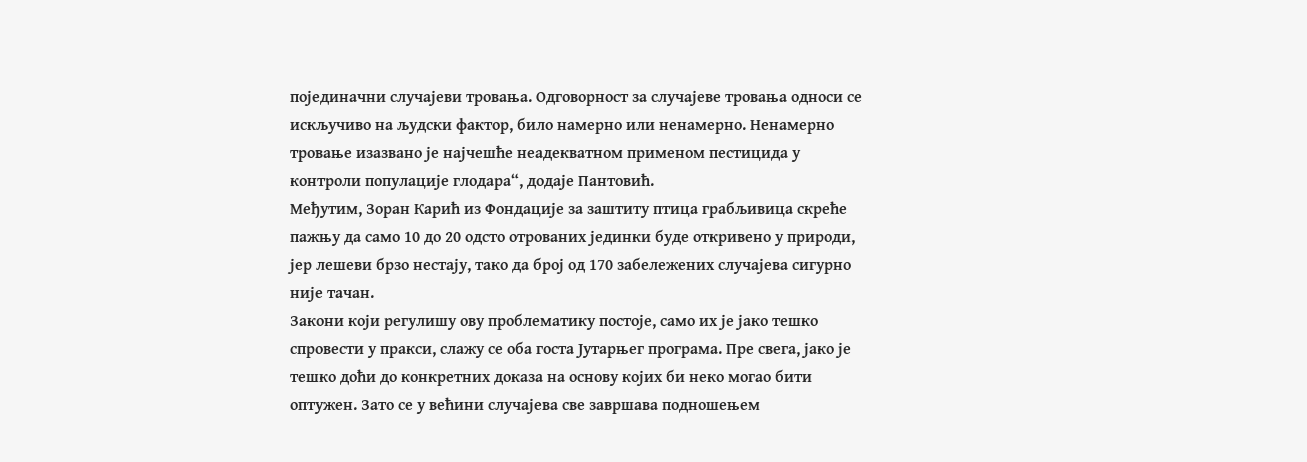појединачни случајеви тровања. Oдговорност за случајеве тровања односи се искључиво на људски фактор, било намерно или ненамерно. Ненамерно тровање изазвано је најчешће неадекватном применом пестицида у контроли популације глодара“, додаје Пантовић.
Међутим, Зоран Карић из Фондације за заштиту птица грабљивица скреће пажњу да само 10 до 20 одсто отрованих јединки буде откривено у природи, јер лешеви брзо нестају, тако да број од 170 забележених случајева сигурно није тачан.
Закони који регулишу ову проблематику постоје, само их је јако тешко спровести у пракси, слажу се оба госта Јутарњег програма. Пре свега, јако је тешко доћи до конкретних доказа на основу којих би неко могао бити оптужен. Зато се у већини случајева све завршава подношењем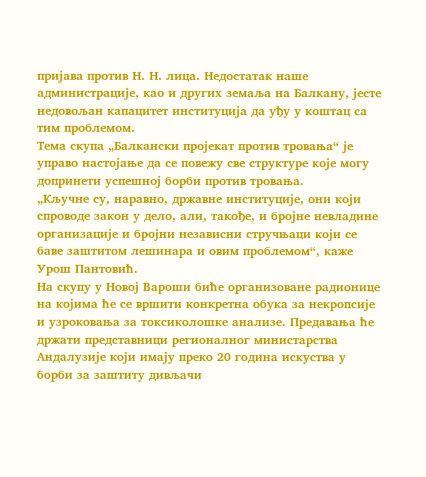пријава против Н. Н. лица. Недостатак наше администрације, као и других земаља на Балкану, јесте недовољан капацитет институција да уђу у коштац са тим проблемом.
Тема скупа „Балкански пројекат против тровања“ је управо настојање да се повежу све структуре које могу допринети успешној борби против тровања.
„Кључне су, наравно, државне институције, они који спроводе закон у дело, али, такође, и бројне невладине организације и бројни независни стручњаци који се баве заштитом лешинара и овим проблемом“, каже Урош Пантовић.
На скупу у Новој Вароши биће организоване радионице на којима ће се вршити конкретна обука за некропсије и узроковања за токсиколошке анализе. Предавања ће држати представници регионалног министарства Андалузије који имају преко 20 година искуства у борби за заштиту дивљачи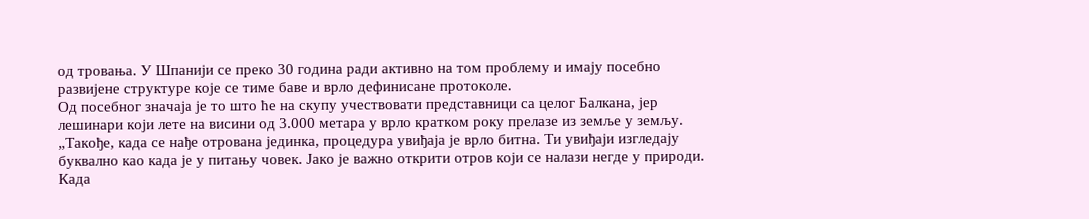од тровања. У Шпанији се преко 30 година ради активно на том проблему и имају посебно развијене структуре које се тиме баве и врло дефинисане протоколе.
Од посебног значаја је то што ће на скупу учествовати представници са целог Балкана, јер лешинари који лете на висини од 3.000 метара у врло кратком року прелазе из земље у земљу.
„Такође, када се нађе отрована јединка, процедура увиђаја је врло битна. Ти увиђаји изгледају буквално као када је у питању човек. Јако је важно открити отров који се налази негде у природи. Када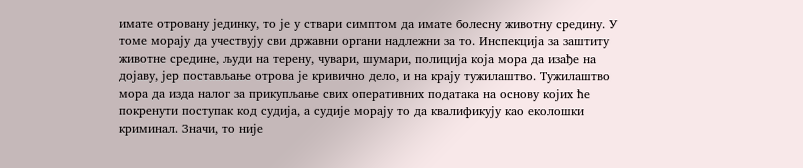имате отровану јединку, то је у ствари симптом да имате болесну животну средину. У томе морају да учествују сви државни органи надлежни за то. Инспекција за заштиту животне средине, људи на терену, чувари, шумари, полиција која мора да изађе на дојаву, јер постављање отрова је кривично дело, и на крају тужилаштво. Тужилаштво мора да изда налог за прикупљање свих оперативних података на основу којих ће покренути поступак код судија, а судије морају то да квалификују као еколошки криминал. Значи, то није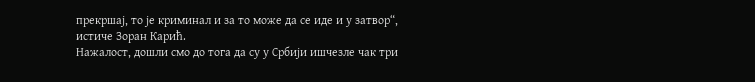прекршај, то је криминал и за то може да се иде и у затвор“, истиче Зоран Карић.
Нажалост, дошли смо до тога да су у Србији ишчезле чак три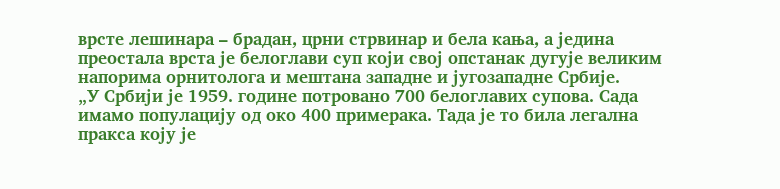врсте лешинара – брадан, црни стрвинар и бела кања, а једина преостала врста је белоглави суп који свој опстанак дугује великим напорима орнитолога и мештана западне и југозападне Србије.
„У Србији је 1959. године потровано 700 белоглавих супова. Сада имамо популацију од око 400 примерака. Тада је то била легална пракса коју је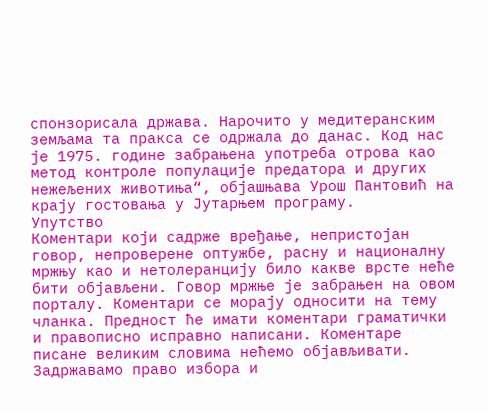спонзорисала држава. Нарочито у медитеранским земљама та пракса се одржала до данас. Код нас је 1975. године забрањена употреба отрова као метод контроле популације предатора и других нежељених животиња“, објашњава Урош Пантовић на крају гостовања у Јутарњем програму.
Упутство
Коментари који садрже вређање, непристојан говор, непроверене оптужбе, расну и националну мржњу као и нетолеранцију било какве врсте неће бити објављени. Говор мржње је забрањен на овом порталу. Коментари се морају односити на тему чланка. Предност ће имати коментари граматички и правописно исправно написани. Коментаре писане великим словима нећемо објављивати. Задржавамо право избора и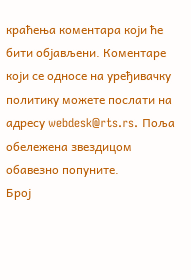краћења коментара који ће бити објављени. Коментаре који се односе на уређивачку политику можете послати на адресу webdesk@rts.rs. Поља обележена звездицом обавезно попуните.
Број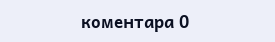коментара 0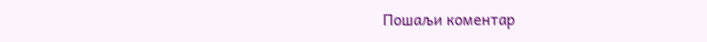Пошаљи коментар